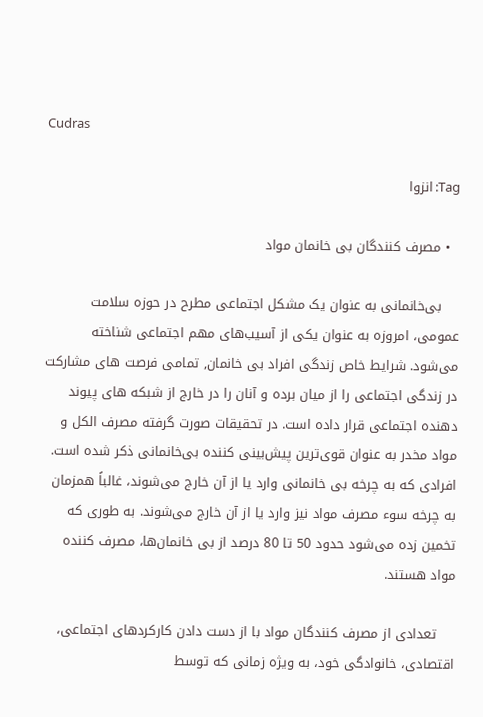Cudras

Tag: انزوا

  • مصرف کنندگان بی خانمان مواد

    بی‌خانمانی به عنوان یک مشکل اجتماعی مطرح در حوزه سلامت عمومی، امروزه به عنوان یکی از آسیب‌های مهم اجتماعی شناخته می‌شود. شرایط خاص زندگی افراد بی خانمان, تمامی فرصت های مشارکت در زندگی اجتماعی را از میان برده و آنان را در خارج از شبکه های پیوند دهنده اجتماعی قرار داده است. در تحقیقات صورت گرفته مصرف الکل و مواد مخدر به عنوان قوی‌ترین پیش‌بینی کننده بی‌خانمانی ذکر شده است. افرادی که به چرخه بی خانمانی وارد یا از آن خارج می‌شوند، غالباً همزمان به چرخه سوء مصرف مواد نیز وارد یا از آن خارج می‌شوند. به طوری که تخمین زده می‌شود حدود 50 تا 80 درصد از بی خانمان‌ها، مصرف کننده مواد هستند.

    تعدادی از مصرف کنندگان مواد با از دست دادن کارکردهای اجتماعی، اقتصادی، خانوادگی خود، به ویژه زمانی که توسط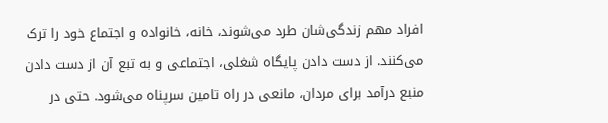افراد مهم زندگی‌شان طرد می‌شوند، خانه، خانواده و اجتماع خود را ترک می‌کنند. از دست دادن پایگاه شغلی، اجتماعی و به تبع آن از دست دادن منبع درآمد برای مردان، مانعی در راه تامین سرپناه می‌شود. حتی در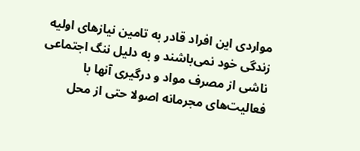مواردی این افراد قادر به تامین نیازهای اولیه زندگی خود نمی‌باشند و به دلیل ننگ اجتماعی ناشی از مصرف مواد و درگیری آنها با فعالیت‌های مجرمانه اصولا حتی از محل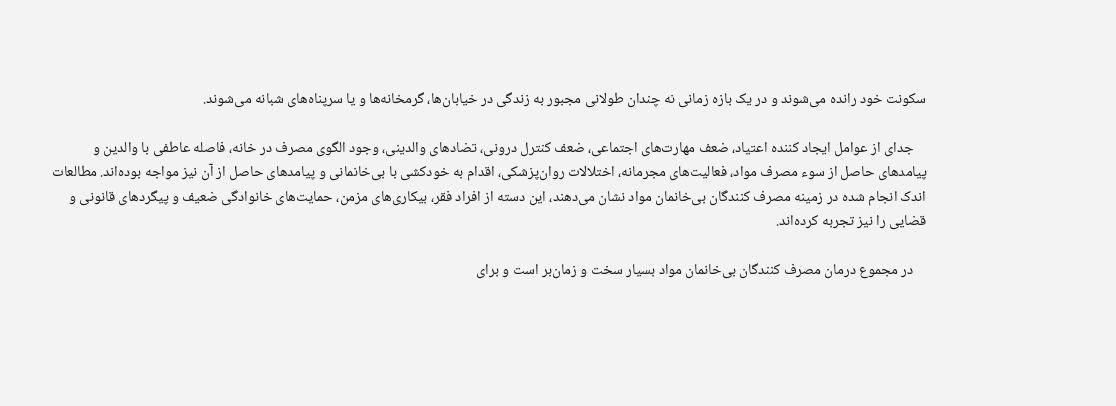سکونت خود رانده می‌شوند و در یک بازه زمانی نه چندان طولانی مجبور به زندگی در خیابان‌ها، گرمخانه‌ها و یا سرپناه‌های شبانه می‌شوند.

    جدای از عوامل ایجاد کننده اعتیاد، ضعف مهارت‌های اجتماعی، ضعف کنترل درونی، تضادهای والدینی، وجود الگوی مصرف در خانه، فاصله عاطفی با والدین و پیامدهای حاصل از سوء مصرف مواد، فعالیت‌های مجرمانه، اختلالات روان‌پزشکی، اقدام به خودکشی با بی‌خانمانی و پیامدهای حاصل از آن نیز مواجه بوده‌اند. مطالعات اندک انجام شده در زمینه مصرف کنندگان بی‌خانمان مواد نشان می‌دهند، این دسته از افراد فقر، بیکاری‌های مزمن، حمایت‌های خانوادگی ضعیف و پیگردهای قانونی و قضایی را نیز تجربه کرده‌اند.

    در مجموع درمان مصرف کنندگان بی‌خانمان مواد بسیار سخت و زمان‌بر است و برای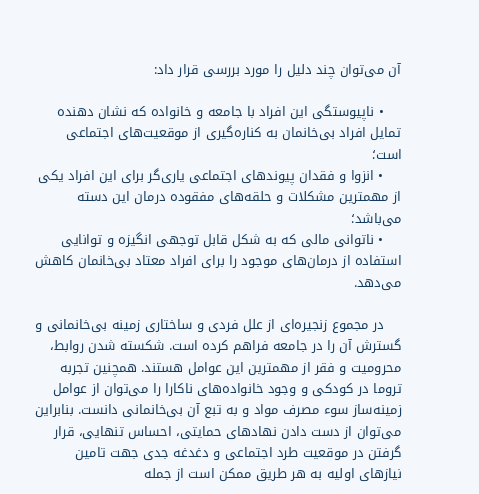آن می‌توان چند دلیل را مورد بررسی قرار داد:

    • ناپیوستگی این افراد با جامعه و خانواده که نشان دهنده تمایل افراد بی‌خانمان به کناره‌گیری از موقعیت‌های اجتماعی است؛
    • انزوا و فقدان پیوندهای اجتماعی یاری‌گر برای این افراد یکی از مهمترین مشکلات و حلقه‌های مفقوده درمان این دسته می‌باشد؛
    • ناتوانی مالی که به شکل قابل توجهی انگیزه و توانایی استفاده از درمان‌های موجود را برای افراد معتاد بی‌خانمان کاهش می‌دهد.

    در مجموع زنجیره‌ای از علل فردی و ساختاری زمینه بی‌خانمانی و گسترش آن را در جامعه فراهم کرده است. شکسته شدن روابط، محرومیت و فقر از مهمترین این عوامل هستند. همچنین تجربه تروما در کودکی و وجود خانواده‌های ناکارا را می‌توان از عوامل زمینه‌ساز سوء مصرف مواد و به تبع آن بی‌خانمانی دانست. بنابراین می‌توان از دست دادن نهادهای حمایتی، احساس تنهایی، قرار گرفتن در موقعیت طرد اجتماعی و دغدغه جدی جهت تامین نیازهای اولیه به هر طریق ممکن است از جمله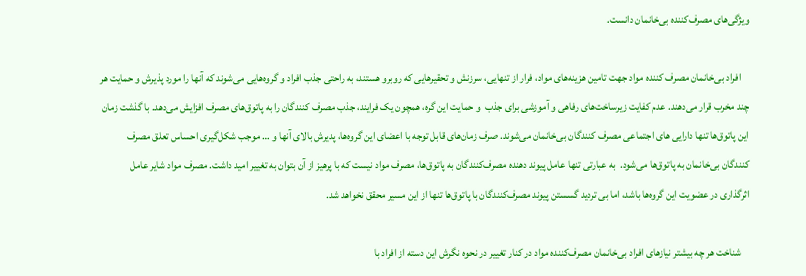ویژگی‌های مصرف‌کننده بی‌خانمان دانست.

    افراد بی‌خانمان مصرف کننده مواد جهت تامین هزینه‌های مواد، فرار از تنهایی، سرزنش و تحقیرهایی که روبرو هستند، به راحتی جذب افراد و گروه‌هایی می‌شوند که آنها را مورد پذیرش و حمایت هر چند مخرب قرار می‌دهند. عدم کفایت زیرساخت‌های رفاهی و آموزشی برای جذب  و حمایت این گره، همچون یک فرایند، جذب مصرف کنندگان را به پاتوق‌های مصرف افزایش می‌دهد. با گذشت زمان این پاتوق‌ها تنها دارایی های اجتماعی مصرف کنندگان بی‌خانمان می‌شوند. صرف زمان‌های قابل توجه با اعضای این گروه‌ها، پدیرش بالای آنها و … موجب شکل‌گیری احساس تعلق مصرف کنندگان بی‌خانمان به پاتوق‌ها می‌شود.  به عبارتی تنها عامل پیوند دهنده مصرف‌کنندگان به پاتوق‌ها، مصرف مواد نیست که با پرهیز از آن بتوان به تغییر امید داشت. مصرف مواد شایر عامل اثرگذاری در عضویت این گروه‌ها باشد، اما بی تردید گسستن پیوند مصرف‌کنندگان با پاتوق‌ها تنها از این مسیر محقق نخواهد شد.

    شناخت هر چه بیشتر نیازهای افراد بی‌خانمان مصرف‌کننده مواد در کنار تغییر در نحوه نگرش این دسته از افراد با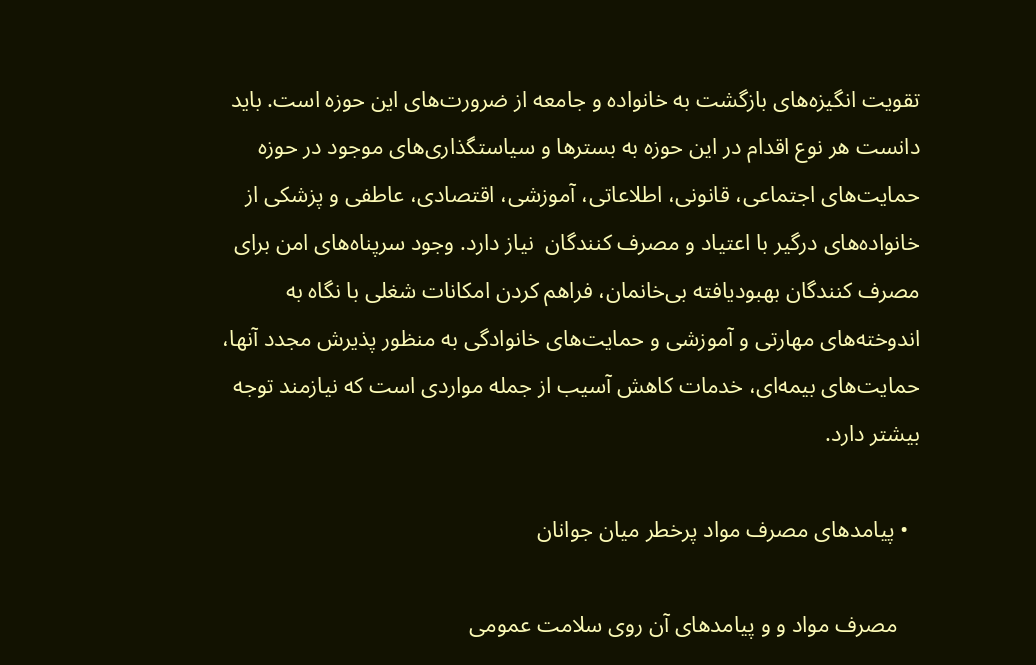تقویت انگیزه‌های بازگشت به خانواده و جامعه از ضرورت‌های این حوزه است. باید دانست هر نوع اقدام در این حوزه به بسترها و سیاستگذاری‌های موجود در حوزه حمایت‌های اجتماعی، قانونی، اطلاعاتی، آموزشی، اقتصادی، عاطفی و پزشکی از خانواده‌های درگیر با اعتیاد و مصرف کنندگان  نیاز دارد. وجود سرپناه‌های امن برای مصرف کنندگان بهبودیافته بی‌خانمان، فراهم کردن امکانات شغلی با نگاه به اندوخته‌های مهارتی و آموزشی و حمایت‌های خانوادگی به منظور پذیرش مجدد آنها، حمایت‌های بیمه‌ای، خدمات کاهش آسیب از جمله مواردی است که نیازمند توجه بیشتر دارد.

  • پیامدهای مصرف مواد پرخطر میان جوانان

    مصرف مواد و و پیامدهای آن روی سلامت عمومی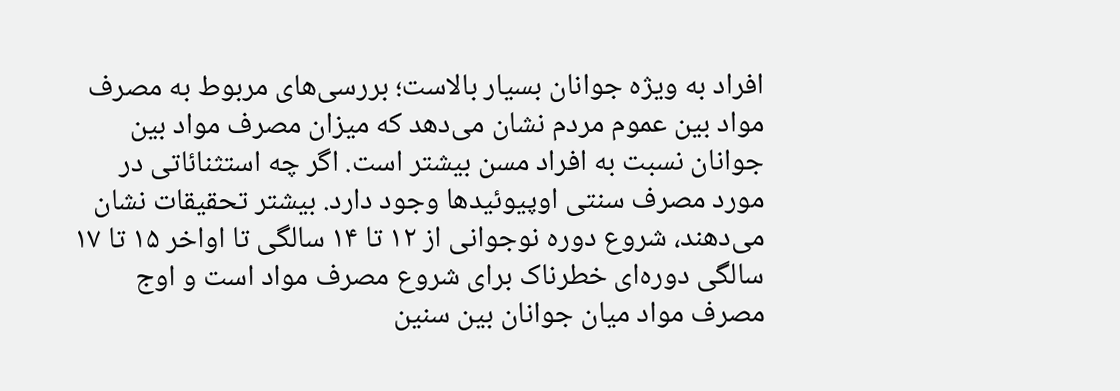افراد به ویژه جوانان بسیار بالاست؛ بررسی‌های مربوط به مصرف مواد بین عموم مردم نشان می‌دهد که میزان مصرف مواد بین جوانان نسبت به افراد مسن بیشتر است. اگر چه استثنائاتی در مورد مصرف سنتی اوپیوئیدها وجود دارد. بیشتر تحقیقات نشان می‌دهند، شروع دوره نوجوانی از ۱۲ تا ۱۴ سالگی تا اواخر ۱۵ تا ۱۷ سالگی دوره‌ای خطرناک برای شروع مصرف مواد است و اوج مصرف مواد میان جوانان بین سنین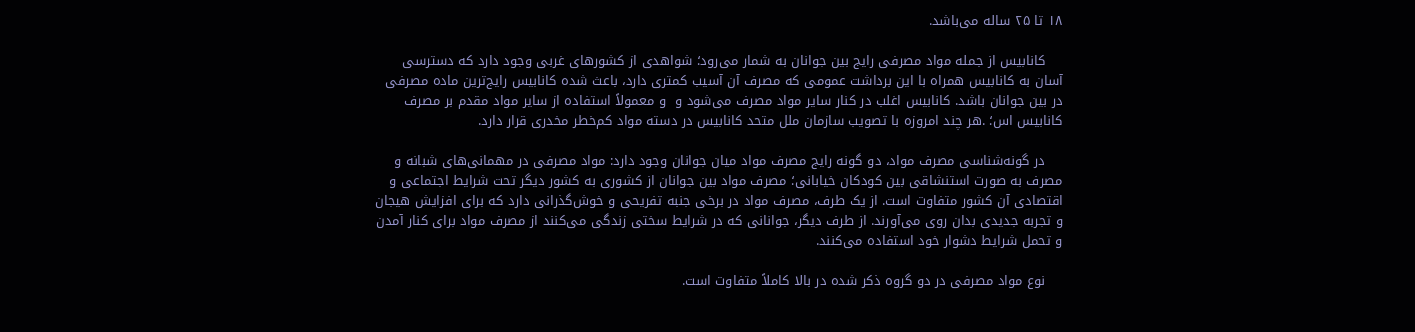۱۸ تا ۲۵ ساله می‌باشد.

    کانابیس از جمله مواد مصرفی رایج بین جوانان به شمار می‌رود؛ شواهدی از کشورهای غربی وجود دارد که دسترسی آسان به کانابیس همراه با این برداشت عمومی که مصرف آن آسیب کمتری دارد، باعث شده کانابیس رایج‌ترین ماده مصرفی در بین جوانان باشد. کانابیس اغلب در کنار سایر مواد مصرف می‌شود و  و معمولاً استفاده از سایر مواد مقدم بر مصرف کانابیس اس؛ .هر چند امروزه با تصویب سازمان ملل متحد کانابیس در دسته مواد کم‌خطر مخدری قرار دارد.

    در گونه‌شناسی مصرف مواد، دو گونه رایج مصرف مواد میان جوانان وجود دارد: مواد مصرفی در مهمانی‌های شبانه و مصرف به صورت استنشاقی بین کودکان خیابانی؛ مصرف مواد بین جوانان از کشوری به کشور دیگر تحت شرایط اجتماعی و اقتصادی آن کشور متفاوت است. از یک طرف، مصرف مواد در برخی جنبه تفریحی و خوش‌گذرانی دارد که برای افزایش هیجان و تجربه جدیدی بدان روی می‌آورند. از طرف دیگر، جوانانی که در شرایط سختی زندگی می‌‌کنند از مصرف مواد برای کنار آمدن و تحمل شرایط دشوار خود استفاده می‌کنند.

    نوع مواد مصرفی در دو گروه ذکر شده در بالا کاملاً متفاوت است.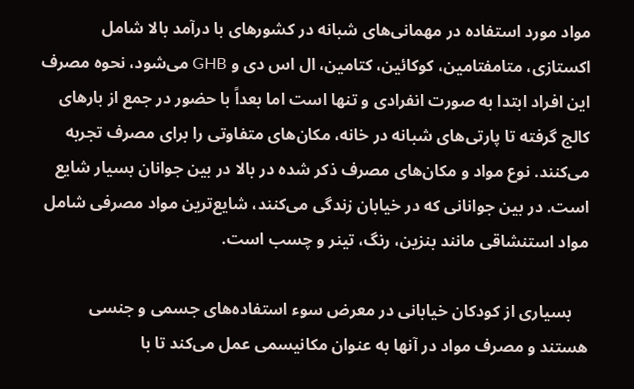مواد مورد استفاده در مهمانی‌های شبانه در کشورهای با درآمد بالا شامل اکستازی، متامفتامین، کوکائین، کتامین، ال اس دی و GHB می‌شود، نحوه مصرف این افراد ابتدا به صورت انفرادی و تنها است اما بعداً با حضور در جمع از بارهای کالج گرفته تا پارتی‌های شبانه در خانه، مکان‌های متفاوتی را برای مصرف تجربه می‌کنند. نوع مواد و مکان‌های مصرف ذکر شده در بالا در بین جوانان بسیار شایع است. در بین جوانانی که در خیابان زندگی می‌کنند، شایع‌ترین مواد مصرفی شامل مواد استنشاقی مانند بنزین، رنگ، تینر و چسب است.

    بسیاری از کودکان خیابانی در معرض سوء استفاده‌های جسمی و جنسی هستند و مصرف مواد در آنها به عنوان مکانیسمی عمل می‌کند تا با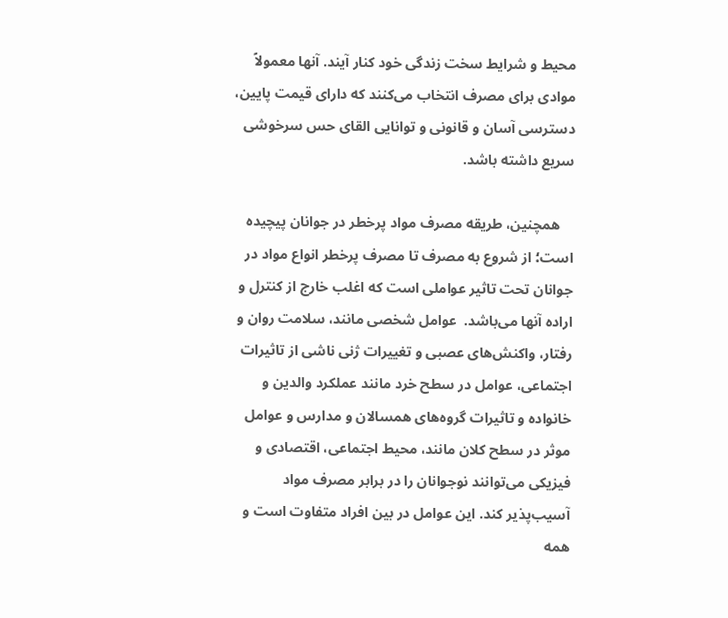محیط و شرایط سخت زندگی خود کنار آیند. آنها معمولاً موادی برای مصرف انتخاب می‌کنند که دارای قیمت پایین، دسترسی آسان و قانونی و توانایی القای حس سرخوشی سریع داشته باشد.

    همچنین، طریقه مصرف مواد پرخطر در جوانان پیچیده است؛ از شروع به مصرف تا مصرف پرخطر انواع مواد در جوانان تحت تاثیر عواملی است که اغلب خارج از کنترل و اراده آنها می‌باشد.  عوامل شخصی مانند، سلامت روان و رفتار، واکنش‌های عصبی و تغییرات ژنی ناشی از تاثیرات اجتماعی، عوامل در سطح خرد مانند عملکرد والدین و خانواده و تاثیرات گروه‌های همسالان و مدارس و عوامل موثر در سطح کلان مانند، محیط اجتماعی، اقتصادی و فیزیکی می‌توانند نوجوانان را در برابر مصرف مواد آسیب‌پذیر کند. این عوامل در بین افراد متفاوت است و همه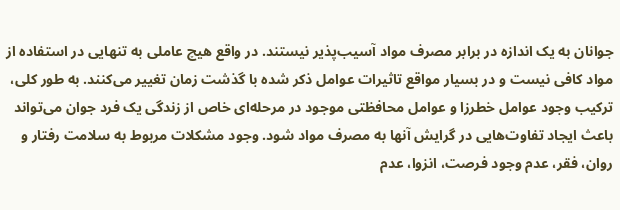جوانان به یک اندازه در برابر مصرف مواد آسیب‌پذیر نیستند. در واقع هیچ عاملی به تنهایی در استفاده از مواد کافی نیست و در بسیار مواقع تاثیرات عوامل ذکر شده با گذشت زمان تغییر می‌کنند. به طور کلی، ترکیب وجود عوامل خطرزا و عوامل محافظتی موجود در مرحله‌ای خاص از زندگی یک فرد جوان می‌تواند باعث ایجاد تفاوت‌هایی در گرایش آنها به مصرف مواد شود. وجود مشکلات مربوط به سلامت رفتار و روان، فقر، عدم وجود فرصت، انزوا، عدم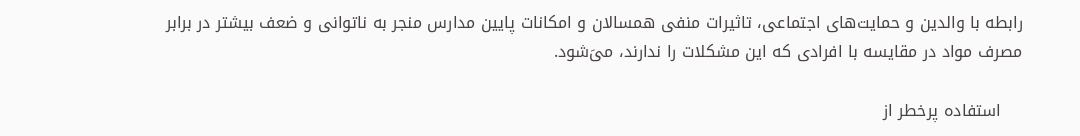رابطه با والدین و حمایت‌های اجتماعی، تاثیرات منفی همسالان و امکانات پایین مدارس منجر به ناتوانی و ضعف بیشتر در برابر مصرف مواد در مقایسه با افرادی که این مشکلات را ندارند، می‌َشود.

    استفاده پرخطر از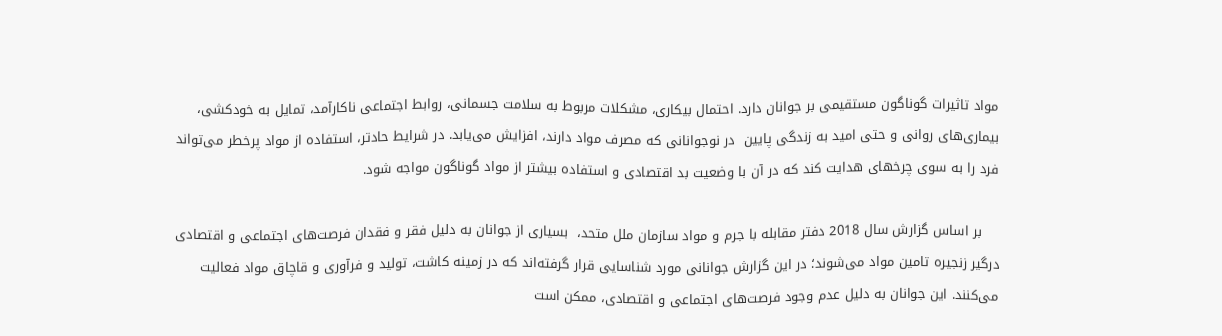مواد تاثیرات گوناگون مستقیمی بر جوانان دارد. احتمال بیکاری، مشکلات مربوط به سلامت جسمانی، روابط اجتماعی ناکارآمد، تمایل به خودکشی، بیماری‌های روانی و حتی امید به زندگی پایین  در نوجوانانی که مصرف مواد دارند، افزایش می‌یابد. در شرایط حادتر، استفاده از مواد پرخطر می‌تواند فرد را به سوی چرخهای هدایت کند که در آن با وضعیت بد اقتصادی و استفاده بیشتر از مواد گوناگون مواجه شود.

    بر اساس گزارش سال 2018 دفتر مقابله با جرم و مواد سازمان ملل متحد،  بسیاری از جوانان به دلیل فقر و فقدان فرصت‌های اجتماعی و اقتصادی درگیر زنجیره تامین مواد می‌شوند؛ در این گزارش جوانانی مورد شناسایی قرار گرفته‌اند که در زمینه کاشت، تولید و فرآوری و قاچاق مواد فعالیت می‌کنند. این جوانان به دلیل عدم وجود فرصت‌های اجتماعی و اقتصادی، ممکن است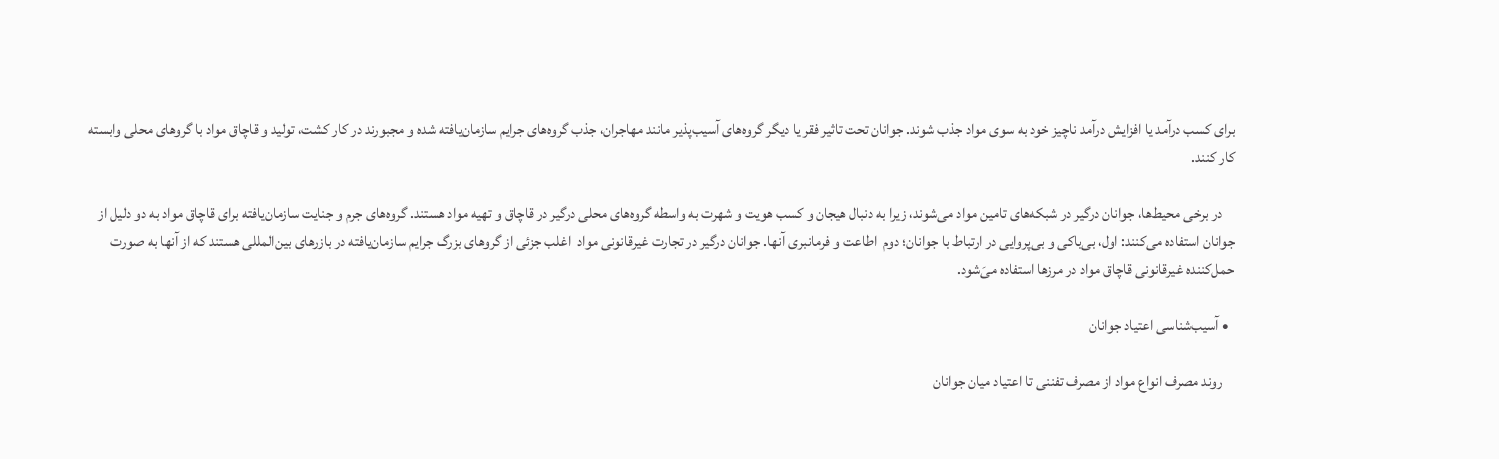برای کسب درآمد یا افزایش درآمد ناچیز خود به سوی مواد جذب شوند. جوانان تحت تاثیر فقر یا دیگر گروه‌های آسیب‌پذیر مانند مهاجران، جذب گرو‌ه‌های جرایم سازمان‌یافته شده و مجبورند در کار کشت، تولید و قاچاق مواد با گرو‌های محلی وابسته کار کنند.

    در برخی محیط‌ها، جوانان درگیر در شبکه‌های تامین مواد می‌شوند، زیرا به دنبال هیجان و کسب هویت و شهرت به واسطه گروه‌های محلی درگیر در قاچاق و تهیه مواد هستند. گروه‌های جرم و جنایت سازمان‌یافته برای قاچاق مواد به دو دلیل از جوانان استفاده می‌کنند: اول، بی‌باکی و بی‌پروایی در ارتباط با جوانان؛ دوم  اطاعت و فرمانبری آنها. جوانان درگیر در تجارت غیرقانونی مواد  اغلب جزئی از گروهای بزرگ جرایم سازمان‌یافته در بازرهای بین‌المللی هستند که از آنها به صورت حمل‌کننده غیرقانونی قاچاق مواد در مرزها استفاده می‌َشود.

  • آسیب‌شناسی اعتیاد جوانان

    روند مصرف انواع مواد از مصرف تفننی تا اعتیاد میان جوانان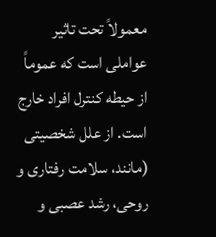معمولاً تحت تاثیر عواملی است که عموماً از حیطه کنترل افراد خارج است. از علل شخصیتی (مانند، سلامت رفتاری و روحی، رشد عصبی و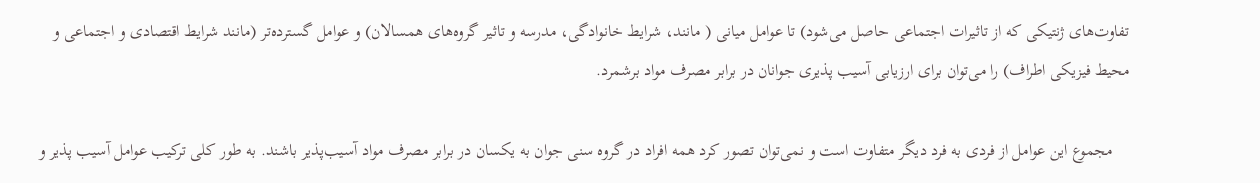تفاوت‌های ژنتیکی که از تاثیرات اجتماعی حاصل می‌شود) تا عوامل میانی ( مانند، شرایط خانوادگی، مدرسه و تاثیر گروه‌های همسالان) و عوامل گسترده‌تر (مانند شرایط اقتصادی و اجتماعی و محیط فیزیکی اطراف) را می‌توان برای ارزیابی آسیب پذیری جوانان در برابر مصرف مواد برشمرد.

    مجموع این عوامل از فردی به فرد دیگر متفاوت است و نمی‌توان تصور کرد همه افراد در گروه سنی جوان به یکسان در برابر مصرف مواد آسیب‌پذیر باشند. به طور کلی ترکیب عوامل آسیب پذیر و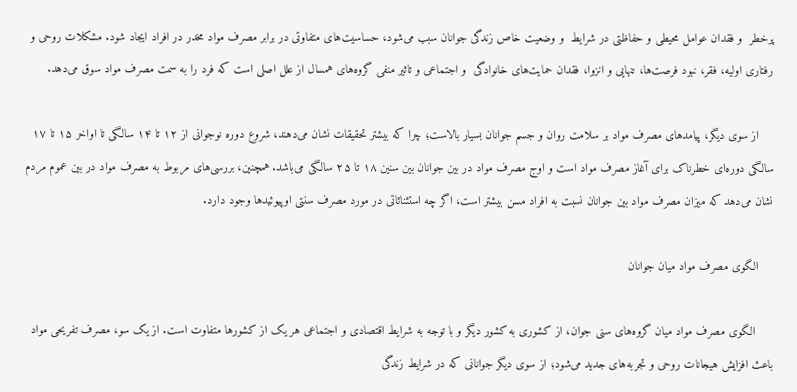پرخطر  و فقدان عوامل محیطی و حفاظتی در شرایط  و وضعیت خاص زندگی جوانان سبب می‌شود، حساسیت‌های متفاوتی در برابر مصرف مواد مخدر در افراد ایجاد شود. مشکلات روحی و رفتاری اولیه، فقر، نبود فرصت‌ها، تنهایی و انزوا، فقدان حمایت‌های خانوادگی  و اجتماعی و تاثیر منفی گروه‌های همسال از علل اصلی است که فرد را به سمت مصرف مواد سوق ‌می‌دهد.

    از سوی دیگر، پیامدهای مصرف مواد بر سلامت روان و جسم جوانان بسیار بالاست؛ چرا که بیشتر تحقیقات نشان می‌دهند، شروع دوره نوجوانی از ۱۲ تا ۱۴ سالگی تا اواخر ۱۵ تا ۱۷ سالگی دوره‌ای خطرناک برای آغاز مصرف مواد است و اوج مصرف مواد در بین جوانان بین سنین ۱۸ تا ۲۵ سالگی می‌باشد. همچنین، بررسی‌های مربوط به مصرف مواد در بین عموم مردم نشان می‌دهد که میزان مصرف مواد بین جوانان نسبت به افراد مسن بیشتر است، اگر چه استثنائاتی در مورد مصرف سنتی اوپیوئیدها وجود دارد.

    الگوی مصرف مواد میان جوانان

     الگوی مصرف مواد میان گروه‌های سنی جوان، از کشوری به کشور دیگر و با توجه به شرایط اقتصادی و اجتماعی هر یک از کشورها متفاوت است. از یک سو، مصرف تفریحی مواد باعث افزایش هیجانات روحی و تجربه‌های جدید می‌شود؛ از سوی دیگر جوانانی که در شرایط زندگی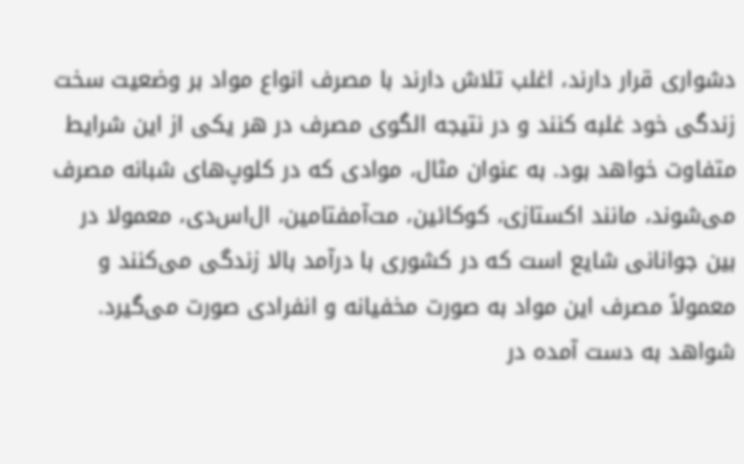دشواری قرار دارند، اغلب تلاش دارند با مصرف انواع مواد بر وضعیت سخت زندگی خود غلبه کنند و در نتیجه الگوی مصرف در هر یکی از این شرایط متفاوت خواهد بود. به عنوان مثال، موادی که در کلوپ‌های شبانه مصرف می‌شوند، مانند اکستازی، کوکائین، مت‌آمفتامین، ال‌اس‌دی، معمولا در بین جوانانی شایع است که در کشوری با درآمد بالا زندگی می‌کنند و معمولاً مصرف این مواد به صورت مخفیانه و انفرادی صورت می‌گیرد. شواهد به دست آمده در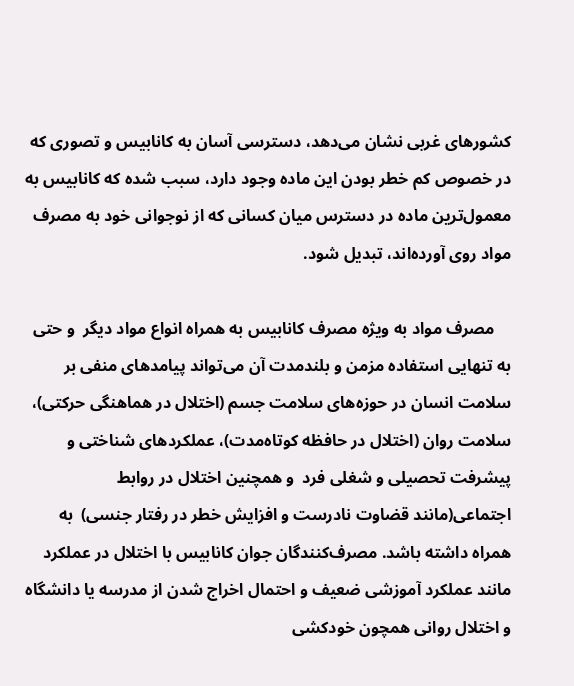کشورهای غربی نشان می‌دهد، دسترسی آسان به کانابیس و تصوری که در خصوص کم خطر بودن این ماده وجود دارد، سبب شده که کانابیس به معمول‌ترین ماده در دسترس میان کسانی که از نوجوانی خود به مصرف مواد روی آورده‌اند، تبدیل شود.

    مصرف مواد به ویژه مصرف کانابیس به همراه انواع مواد دیگر  و حتی به تنهایی استفاده مزمن و بلندمدت آن می‌تواند پیامدهای منفی بر سلامت انسان در حوزه‌های سلامت جسم (اختلال در هماهنگی حرکتی)، سلامت روان (اختلال در حافظه کوتاه‌مدت)، عملکردهای شناختی و پیشرفت تحصیلی و شغلی فرد  و همچنین اختلال در روابط اجتماعی(مانند قضاوت نادرست و افزایش خطر در رفتار جنسی)  به همراه داشته باشد. مصرف‌کنندگان جوان کانابیس با اختلال در عملکرد مانند عملکرد آموزشی ضعیف و احتمال اخراج شدن از مدرسه یا دانشگاه و اختلال روانی همچون خودکشی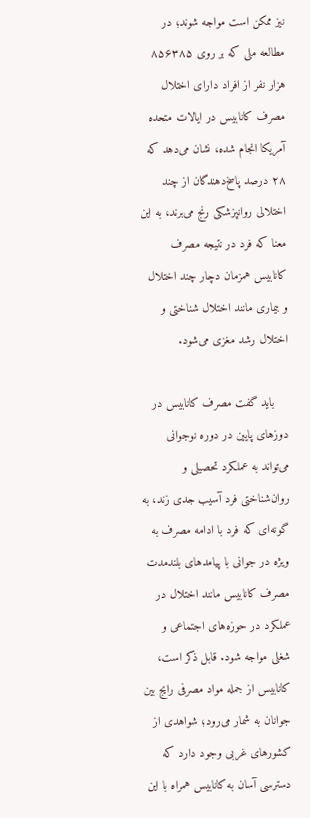نیز ممکن است مواجه شوند؛ در مطالعه ملی که بر روی ۸۵۶۳۸۵ هزار نفر از افراد دارای اختلال مصرف کانابیس در ایالات متحده آمریکا انجام شده، نشان می‌دهد که ۲۸ درصد پاسخ‌دهندگان از چند اختلالی روانپزشکی رنج می‌برند، به این معنا که فرد در نتیجه مصرف کانابیس همزمان دچار چند اختلال  و بیماری مانند اختلال شناختی و اختلال رشد مغزی می‌شود.

    باید گفت مصرف کانابیس در دوزهای پایین در دوره نوجوانی می‌تواند به عملکرد تحصیلی و روان‌شناختی فرد آسیب جدی زند، به گونه‌ای که فرد با ادامه مصرف به ویژه در جوانی با پیامدهای بلندمدت مصرف کانابیس مانند اختلال در عملکرد در حوزه‌های اجتماعی و شغلی مواجه شود. قابل ذکر است، کانابیس از جمله مواد مصرفی رایج بین جوانان به شمار می‌رود؛ شواهدی از کشورهای غربی وجود دارد که دسترسی آسان به کانابیس همراه با این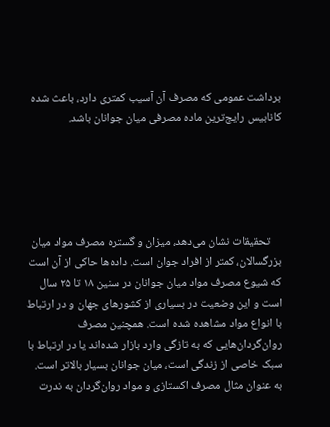برداشت عمومی که مصرف آن آسیب کمتری دارد، باعث شده کانابیس رایج‌ترین ماده مصرفی میان جوانان باشد.





    تحقیقات نشان می‌دهد، میزان و گستره مصرف مواد میان بزرگسالان، کمتر از افراد جوان است. داده‌ها حاکی از آن است که شیوع مصرف مواد میان جوانان در سنین ۱۸ تا ۲۵ سال است و این وضعیت در بسیاری از کشورهای جهان و در ارتباط با انواع مواد مشاهده شده است. همچنین مصرف روان‌گردان‌هایی که به تازگی وارد بازار شده‌اند یا در ارتباط با سبک خاصی از زندگی است، میان جوانان بسیار بالاتر است. به عنوان مثال مصرف اکستازی و مواد روان‌گردان به ندرت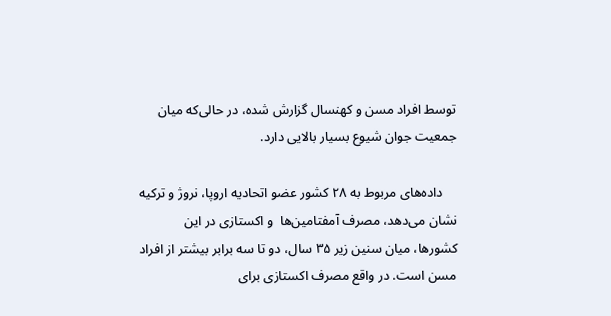توسط افراد مسن و کهنسال گزارش شده، در حالی‌که میان جمعیت جوان شیوع بسیار بالایی دارد.

    داده‌های مربوط به ۲۸ کشور عضو اتحادیه اروپا، نروژ و ترکیه نشان می‌دهد، مصرف آمفتامین‌ها  و اکستازی در این کشورها، میان سنین زیر ۳۵ سال، دو تا سه برابر بیشتر از افراد مسن است. در واقع مصرف اکستازی برای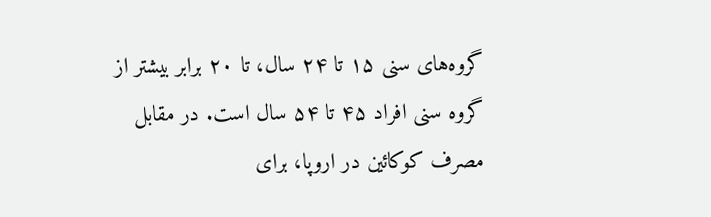گروه‌های سنی ۱۵ تا ۲۴ سال، تا ۲۰ برابر بیشتر از گروه‌ سنی افراد ۴۵ تا ۵۴ سال است. در مقابل مصرف کوکائین در اروپا، برای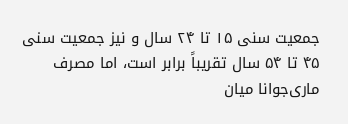جمعیت سنی ۱۵ تا ۲۴ سال و نیز جمعیت سنی ۴۵ تا ۵۴ سال تقریباً برابر است، اما مصرف ماری‌جوانا میان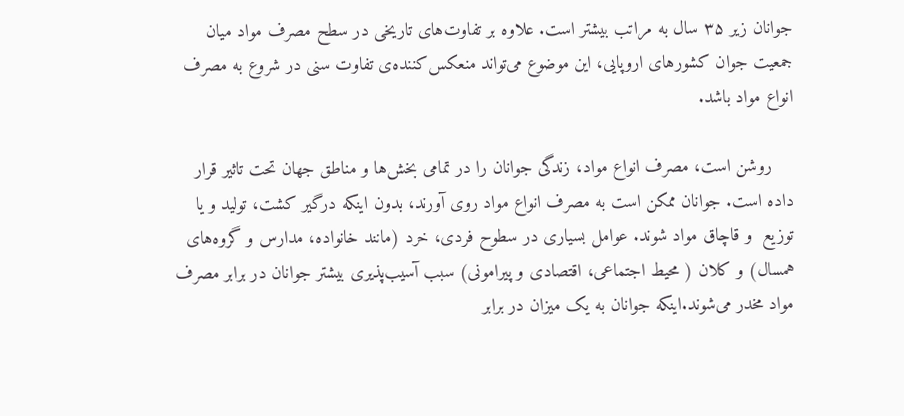جوانان زیر ۳۵ سال به مراتب بیشتر است. علاوه بر تفاوت‌های تاریخی در سطح مصرف مواد میان جمعیت جوان کشورهای اروپایی، این موضوع می‌تواند منعکس‌کننده‌ی تفاوت سنی در شروع به مصرف انواع مواد باشد.

    روشن است، مصرف انواع مواد، زندگی جوانان را در تمامی بخش‌ها و مناطق جهان تحت تاثیر قرار داده است. جوانان ممکن است به مصرف انواع مواد روی آورند، بدون اینکه درگیر کشت، تولید و یا توزیع  و قاچاق مواد شوند. عوامل بسیاری در سطوح فردی، خرد (مانند خانواده، مدارس و گروه‌های همسال) و کلان ( محیط اجتماعی، اقتصادی و پیرامونی) سبب آسیب‌پذیری بیشتر جوانان در برابر مصرف مواد مخدر می‌شوند.اینکه جوانان به یک میزان در برابر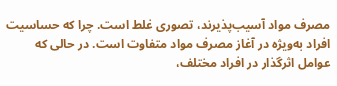مصرف مواد آسیب‌پذیرند، تصوری غلط است. چرا که حساسیت افراد به‌ویژه در آغاز مصرف مواد متفاوت است. در حالی که عوامل اثرگذار در افراد مختلف،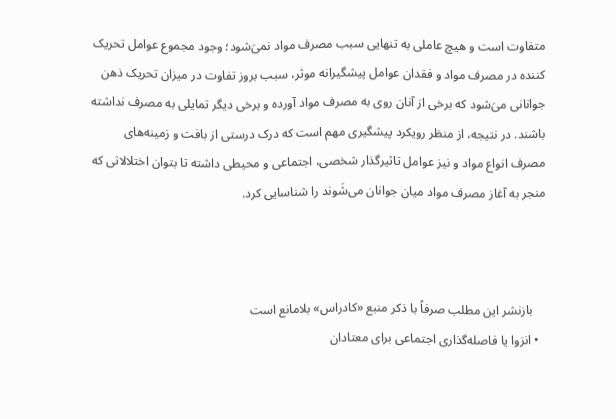متفاوت است و هیچ عاملی به تنهایی سبب مصرف مواد نمی‌َشود؛ وجود مجموع عوامل تحریک کننده در مصرف مواد و فقدان عوامل پیشگیرانه موثر، سبب بروز تفاوت در میزان تحریک ذهن جوانانی می‌َشود که برخی از آنان روی به مصرف مواد آورده و برخی دیگر تمایلی به مصرف نداشته باشند. در نتیجه، از منظر رویکرد پیشگیری مهم است که درک درستی از بافت و زمینه‌های مصرف انواع مواد و نیز عوامل تاثیرگذار شخصی، اجتماعی و محیطی داشته تا بتوان اختلالاتی که منجر به آغاز مصرف مواد میان جوانان می‌شَوند را شناسایی کرد.



    بازنشر این مطلب صرفاً با ذکر منبع «کادراس» بلامانع است
  • انزوا یا فاصله‌گذاری اجتماعی برای معتادان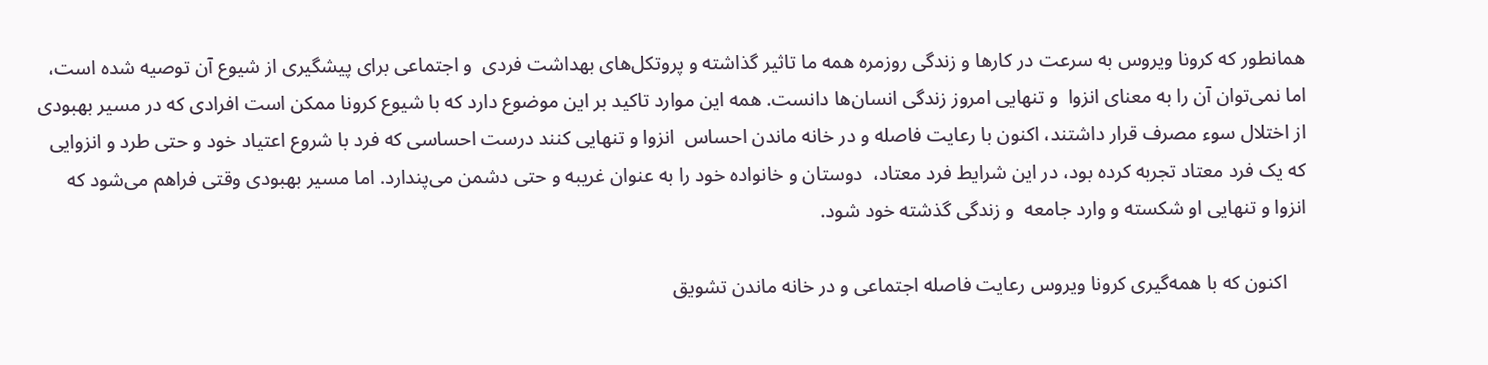همانطور که کرونا ویروس به سرعت در کارها و زندگی روزمره همه ما تاثیر گذاشته و پروتکل‌های بهداشت فردی  و اجتماعی برای پیشگیری از شیوع آن توصیه شده است، اما نمی‌توان آن را به معنای انزوا  و تنهایی امروز زندگی انسان‌ها دانست. همه این موارد تاکید بر این موضوع دارد که با شیوع کرونا ممکن است افرادی که در مسیر بهبودی از اختلال سوء مصرف قرار داشتند، اکنون با رعایت فاصله و در خانه ماندن احساس  انزوا و تنهایی کنند درست احساسی که فرد با شروع اعتیاد خود و حتی طرد و انزوایی که یک فرد معتاد تجربه کرده بود، در این شرایط فرد معتاد،  دوستان و خانواده خود را به عنوان غریبه و حتی دشمن می‌پندارد. اما مسیر بهبودی وقتی فراهم می‌شود که انزوا و تنهایی او شکسته و وارد جامعه  و زندگی گذشته خود شود.

    اکنون که با همه‌گیری کرونا ویروس رعایت فاصله اجتماعی و در خانه ماندن تشویق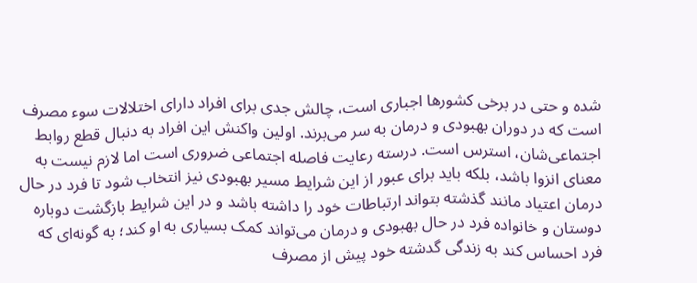شده و حتی در برخی کشورها اجباری است، چالش جدی برای افراد دارای اختلالات سوء مصرف است که در دوران بهبودی و درمان به سر می‌برند. اولین واکنش این افراد به دنبال قطع روابط اجتماعی‌شان، استرس است. درسته رعایت فاصله اجتماعی ضروری است اما لازم نیست به معنای انزوا باشد، بلکه باید برای عبور از این شرایط مسیر بهبودی نیز انتخاب شود تا فرد در حال درمان اعتیاد مانند گذشته بتواند ارتباطات خود را داشته باشد و در این شرایط بازگشت دوباره دوستان و خانواده فرد در حال بهبودی و درمان می‌تواند کمک بسیاری به او کند؛ به گونه‌ای که فرد احساس کند به زندگی گدشته خود پیش از مصرف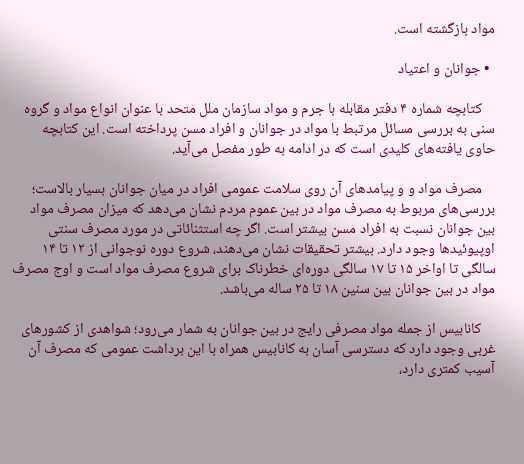مواد بازگشته است.

  • جوانان و اعتیاد

    کتابچه شماره ۴ دفتر مقابله با جرم و مواد سازمان ملل متحد با عنوان انواع مواد و گروه سنی به بررسی مسائل مرتبط با مواد در جوانان و افراد مسن پرداخته است. این کتابچه حاوی یافته‌های کلیدی است که در ادامه به طور مفصل می‌آید.

    مصرف مواد و و پیامدهای آن روی سلامت عمومی افراد در میان جوانان بسیار بالاست؛ بررسی‌های مربوط به مصرف مواد در بین عموم مردم نشان می‌دهد که میزان مصرف مواد بین جوانان نسبت به افراد مسن بیشتر است. اگر چه استثنائاتی در مورد مصرف سنتی اوپیوئیدها وجود دارد. بیشتر تحقیقات نشان می‌دهند، شروع دوره نوجوانی از ۱۲ تا ۱۴ سالگی تا اواخر ۱۵ تا ۱۷ سالگی دوره‌ای خطرناک برای شروع مصرف مواد است و اوج مصرف مواد در بین جوانان بین سنین ۱۸ تا ۲۵ ساله می‌باشد.

    کانابیس از جمله مواد مصرفی رایج در بین جوانان به شمار می‌رود؛ شواهدی از کشورهای غربی وجود دارد که دسترسی آسان به کانابیس همراه با این برداشت عمومی که مصرف آن آسیب کمتری دارد،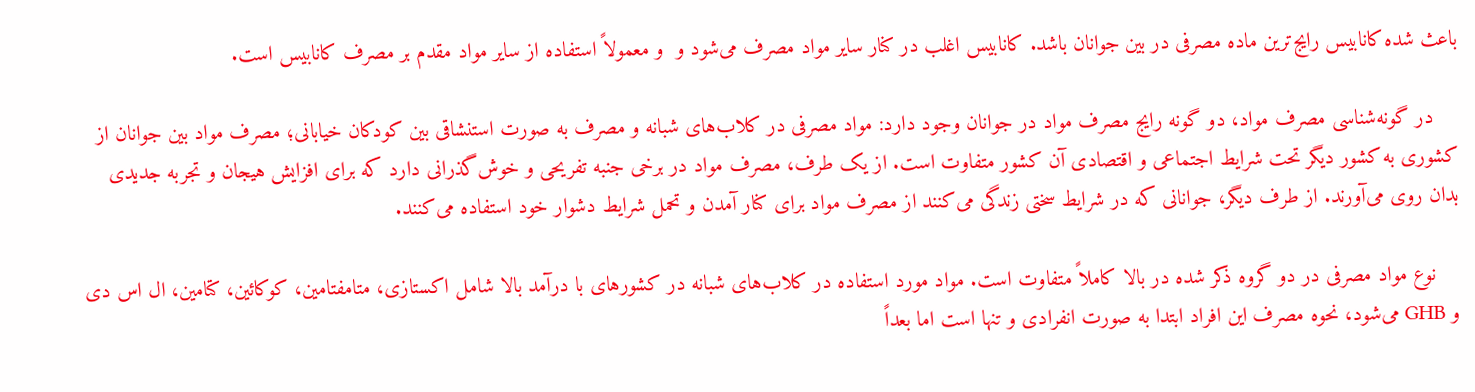باعث شده کانابیس رایج‌ترین ماده مصرفی در بین جوانان باشد. کانابیس اغلب در کنار سایر مواد مصرف می‌شود و  و معمولاً استفاده از سایر مواد مقدم بر مصرف کانابیس است.

    در گونه‌شناسی مصرف مواد، دو گونه رایج مصرف مواد در جوانان وجود دارد: مواد مصرفی در کلاب‌های شبانه و مصرف به صورت استنشاقی بین کودکان خیابانی؛ مصرف مواد بین جوانان از کشوری به کشور دیگر تحت شرایط اجتماعی و اقتصادی آن کشور متفاوت است. از یک طرف، مصرف مواد در برخی جنبه تفریحی و خوش‌گذرانی دارد که برای افزایش هیجان و تجربه جدیدی بدان روی می‌آورند. از طرف دیگر، جوانانی که در شرایط سختی زندگی می‌‌کنند از مصرف مواد برای کنار آمدن و تحمل شرایط دشوار خود استفاده می‌کنند.

    نوع مواد مصرفی در دو گروه ذکر شده در بالا کاملاً متفاوت است. مواد مورد استفاده در کلاب‌های شبانه در کشورهای با درآمد بالا شامل اکستازی، متامفتامین، کوکائین، کتامین، ال اس دی و GHB می‌شود، نحوه مصرف این افراد ابتدا به صورت انفرادی و تنها است اما بعداً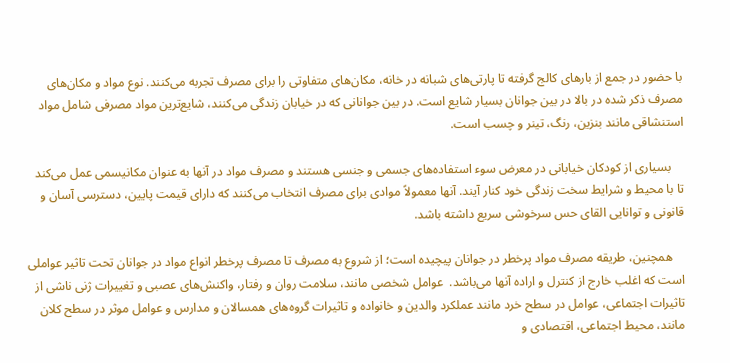با حضور در جمع از بارهای کالج گرفته تا پارتی‌های شبانه در خانه، مکان‌های متفاوتی را برای مصرف تجربه می‌کنند. نوع مواد و مکان‌های مصرف ذکر شده در بالا در بین جوانان بسیار شایع است. در بین جوانانی که در خیابان زندگی می‌کنند، شایع‌ترین مواد مصرفی شامل مواد استنشاقی مانند بنزین، رنگ، تینر و چسب است.

    بسیاری از کودکان خیابانی در معرض سوء استفاده‌های جسمی و جنسی هستند و مصرف مواد در آنها به عنوان مکانیسمی عمل می‌کند تا با محیط و شرایط سخت زندگی خود کنار آیند. آنها معمولاً موادی برای مصرف انتخاب می‌کنند که دارای قیمت پایین، دسترسی آسان و قانونی و توانایی القای حس سرخوشی سریع داشته باشد.

    همچنین، طریقه مصرف مواد پرخطر در جوانان پیچیده است؛ از شروع به مصرف تا مصرف پرخطر انواع مواد در جوانان تحت تاثیر عواملی است که اغلب خارج از کنترل و اراده آنها می‌باشد.  عوامل شخصی مانند، سلامت روان و رفتار، واکنش‌های عصبی و تغییرات ژنی ناشی از تاثیرات اجتماعی، عوامل در سطح خرد مانند عملکرد والدین و خانواده و تاثیرات گروه‌های همسالان و مدارس و عوامل موثر در سطح کلان مانند، محیط اجتماعی، اقتصادی و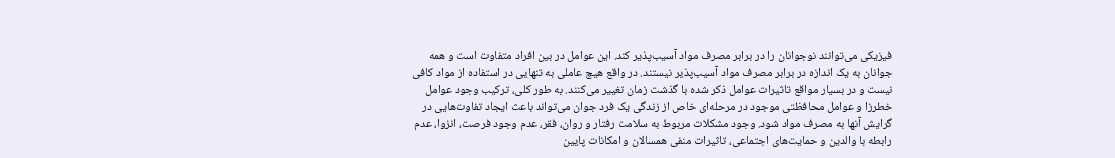فیزیکی می‌توانند نوجوانان را در برابر مصرف مواد آسیب‌پذیر کند. این عوامل در بین افراد متفاوت است و همه جوانان به یک اندازه در برابر مصرف مواد آسیب‌پذیر نیستند. در واقع هیچ عاملی به تنهایی در استفاده از مواد کافی نیست و در بسیار مواقع تاثیرات عوامل ذکر شده با گذشت زمان تغییر می‌کنند. به طور کلی، ترکیب وجود عوامل خطرزا و عوامل محافظتی موجود در مرحله‌ای خاص از زندگی یک فرد جوان می‌تواند باعث ایجاد تفاوت‌هایی در گرایش آنها به مصرف مواد شود. وجود مشکلات مربوط به سلامت رفتار و روان، فقر، عدم وجود فرصت، انزوا، عدم رابطه با والدین و حمایت‌های اجتماعی، تاثیرات منفی همسالان و امکانات پایین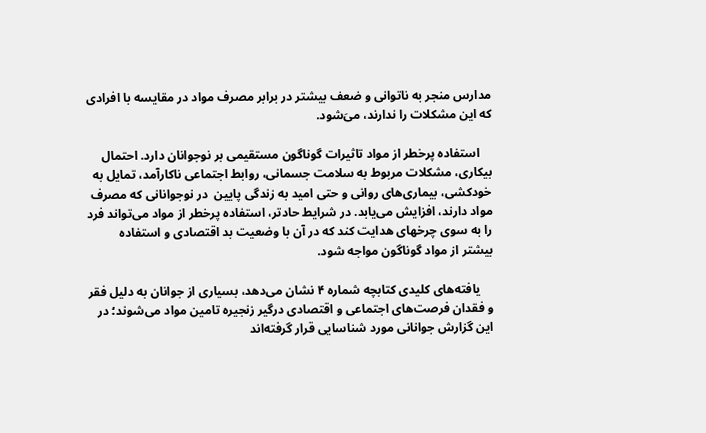مدارس منجر به ناتوانی و ضعف بیشتر در برابر مصرف مواد در مقایسه با افرادی که این مشکلات را ندارند، می‌َشود.

    استفاده پرخطر از مواد تاثیرات گوناگون مستقیمی بر نوجوانان دارد. احتمال بیکاری، مشکلات مربوط به سلامت جسمانی، روابط اجتماعی ناکارآمد، تمایل به خودکشی، بیماری‌های روانی و حتی امید به زندگی پایین  در نوجوانانی که مصرف مواد دارند، افزایش می‌یابد. در شرایط حادتر، استفاده پرخطر از مواد می‌تواند فرد را به سوی چرخهای هدایت کند که در آن با وضعیت بد اقتصادی و استفاده بیشتر از مواد گوناگون مواجه شود.

    یافته‌های کلیدی کتابچه شماره ۴ نشان می‌دهد، بسیاری از جوانان به دلیل فقر و فقدان فرصت‌های اجتماعی و اقتصادی درگیر زنجیره تامین مواد می‌شوند؛ در این گزارش جوانانی مورد شناسایی قرار گرفته‌اند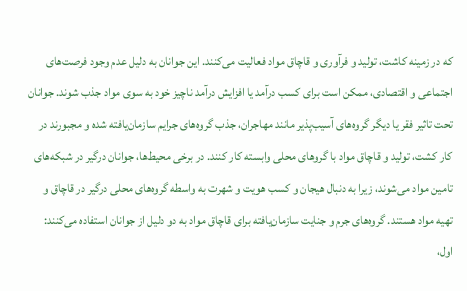که در زمینه کاشت، تولید و فرآوری و قاچاق مواد فعالیت می‌کنند. این جوانان به دلیل عدم وجود فرصت‌های اجتماعی و اقتصادی، ممکن است برای کسب درآمد یا افزایش درآمد ناچیز خود به سوی مواد جذب شوند. جوانان تحت تاثیر فقر یا دیگر گروه‌های آسیب‌پذیر مانند مهاجران، جذب گرو‌ه‌های جرایم سازمان‌یافته شده و مجبورند در کار کشت، تولید و قاچاق مواد با گرو‌های محلی وابسته کار کنند. در برخی محیط‌ها، جوانان درگیر در شبکه‌های تامین مواد می‌شوند، زیرا به دنبال هیجان و کسب هویت و شهرت به واسطه گروه‌های محلی درگیر در قاچاق و تهیه مواد هستند. گروه‌های جرم و جنایت سازمان‌یافته برای قاچاق مواد به دو دلیل از جوانان استفاده می‌کنند: اول،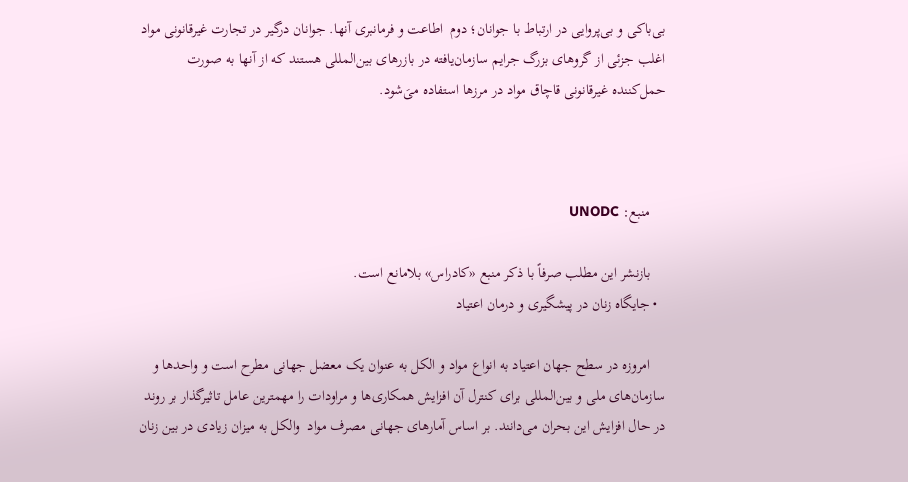بی‌باکی و بی‌پروایی در ارتباط با جوانان؛ دوم  اطاعت و فرمانبری آنها. جوانان درگیر در تجارت غیرقانونی مواد  اغلب جزئی از گروهای بزرگ جرایم سازمان‌یافته در بازرهای بین‌المللی هستند که از آنها به صورت حمل‌کننده غیرقانونی قاچاق مواد در مرزها استفاده می‌َشود.



    منبع: UNODC

    بازنشر این مطلب صرفاً با ذکر منبع «کادراس» بلامانع است.
  • جایگاه زنان در پیشگیری و درمان اعتیاد

    امروزه در سطح جهان اعتیاد به انواع مواد و الکل به عنوان یک معضل جهانی مطرح است و واحدها و سازمان‌های ملی و بین‌المللی برای کنترل آن افزایش همکاری‌ها و مراودات را مهمترین عامل تاثیرگذار بر روند در حال افزایش این بحران می‌دانند. بر اساس آمارهای جهانی مصرف مواد  والکل به میزان زیادی در بین زنان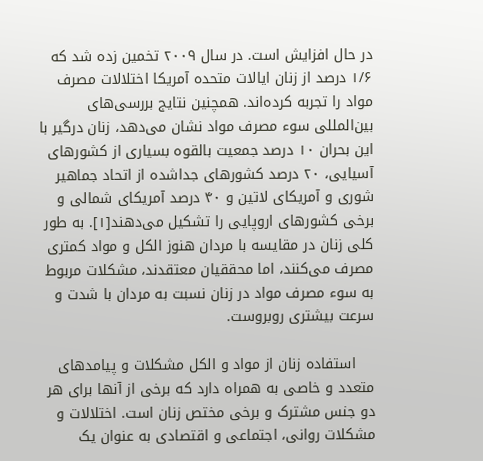در حال افزایش است. در سال ۲۰۰۹ تخمین زده شد که ۱/۶ درصد از زنان ایالات متحده آمریکا اختلالات مصرف مواد را تجربه کرده‌اند. همچنین نتایج بررسی‌های بین‌المللی سوء مصرف مواد نشان می‌دهد، زنان درگیر با این بحران ۱۰ درصد جمعیت بالقوه بسیاری از کشورهای آسیایی، ۲۰ درصد کشورهای جداشده از اتحاد جماهیر شوری و آمریکای لاتین و ۴۰ درصد آمریکای شمالی و برخی کشورهای اروپایی را تشکیل می‌دهند[۱]. به طور کلی زنان در مقایسه با مردان هنوز الکل و مواد کمتری مصرف می‌کنند، اما محققیان معتقدند، مشکلات مربوط به سوء مصرف مواد در زنان نسبت به مردان با شدت و سرعت بیشتری روبروست.

    استفاده زنان از مواد و الکل مشکلات و پیامدهای متعدد و خاصی به همراه دارد که برخی از آنها برای هر دو جنس مشترک و برخی مختص زنان است. اختلالات و مشکلات روانی، اجتماعی و اقتصادی به عنوان یک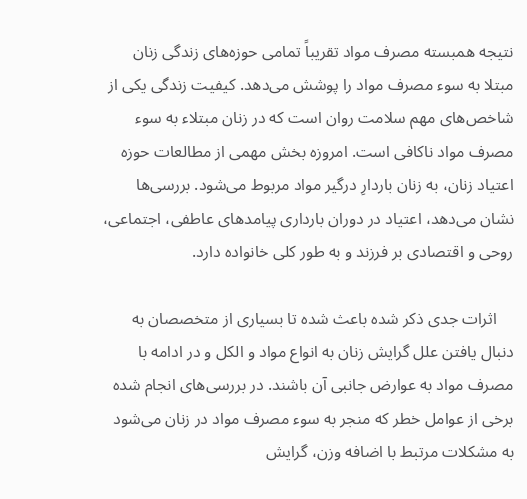نتیجه همبسته مصرف مواد تقریباً تمامی حوزه‌های زندگی زنان مبتلا به سوء مصرف مواد را پوشش می‌دهد. کیفیت زندگی یکی از شاخص‌های مهم سلامت روان است که در زنان مبتلاء به سوء مصرف مواد ناکافی است. امروزه بخش مهمی از مطالعات حوزه اعتیاد زنان، به زنان باردارِ درگیر مواد مربوط می‌شود. بررسی‌ها نشان می‌دهد، اعتیاد در دوران بارداری پیامدهای عاطفی، اجتماعی، روحی و اقتصادی بر فرزند و به طور کلی خانواده دارد.

    اثرات جدی ذکر شده باعث شده تا بسیاری از متخصصان به دنبال یافتن علل گرایش زنان به انواع مواد و الکل و در ادامه با مصرف مواد به عوارض جانبی آن باشند. در بررسی‌های انجام شده برخی از عوامل خطر که منجر به سوء مصرف مواد در زنان می‌شود به مشکلات مرتبط با اضافه وزن، گرایش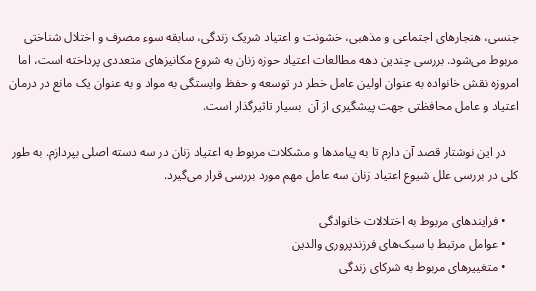جنسی، هنجارهای اجتماعی و مذهبی، خشونت و اعتیاد شریک زندگی، سابقه سوء مصرف و اختلال شناختی مربوط می‌شود. بررسی چندین دهه مطالعات اعتیاد حوزه زنان به شروع مکانیزهای متعددی پرداخته است، اما امروزه نقش خانواده به عنوان اولین عامل خطر در توسعه و حفظ وابستگی به مواد و به عنوان یک مانع در درمان اعتیاد و عامل محافظتی جهت پیشگیری از آن  بسیار تاثیرگذار است.

    در این نوشتار قصد آن دارم تا به پیامدها و مشکلات مربوط به اعتیاد زنان در سه دسته اصلی بپردازم. به طور کلی در بررسی علل شیوع اعتیاد زنان سه عامل مهم مورد بررسی قرار می‌گیرد.

    • فرایندهای مربوط به اختلالات خانوادگی
    • عوامل مرتبط با سبک‌های فرزندپروری والدین
    • متغییرهای مربوط به شرکای زندگی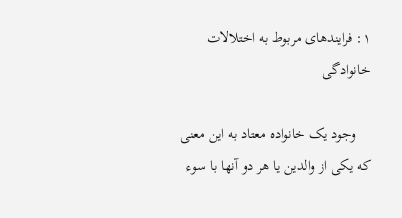۱: فرایندهای مربوط به اختلالات خانوادگی

    وجود یک خانواده معتاد به این معنی که یکی از والدین یا هر دو آنها با سوء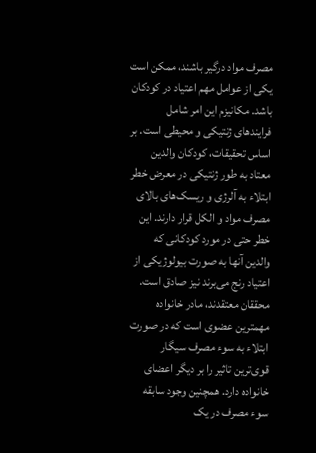مصرف مواد درگیر باشند، ممکن است یکی از عوامل مهم اعتیاد در کودکان باشد. مکانیزم این امر شامل فرایندهای ژنتیکی و محیطی است. بر اساس تحقیقات، کودکان والدین معتاد به طور ژنتیکی در معرض خطر ابتلاء به آلرژی و ریسک‌های بالای مصرف مواد و الکل قرار دارند. این خطر حتی در مورد کودکانی که والدین آنها به صورت بیولوژیکی از اعتیاد رنج می‌برند نیز صادق است. محققان معتقدند، مادر خانواده مهمترین عضوی است که در صورت ابتلاء به سوء مصرف سیگار قوی‌ترین تاثیر را بر دیگر اعضای خانواده دارد. همچنین وجود سابقه سوء مصرف در یک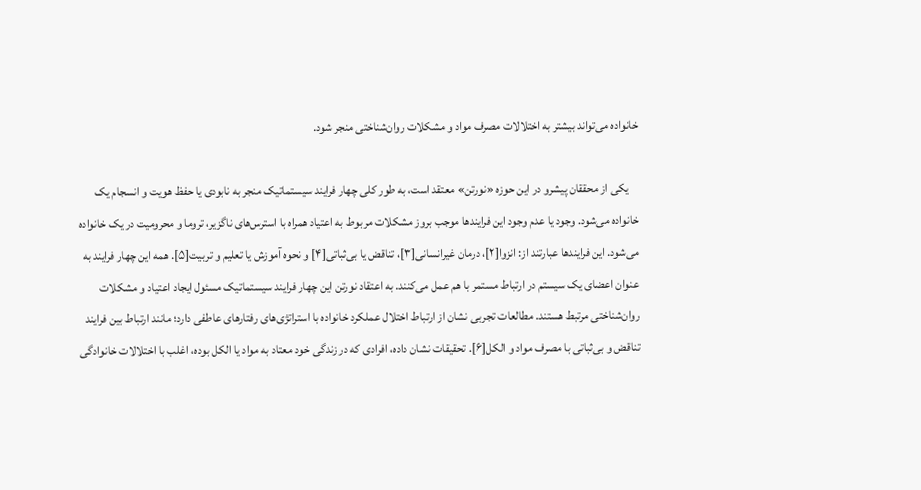خانواده می‌تواند بیشتر به اختلالات مصرف مواد و مشکلات روان‌شناختی منجر شود.

    یکی از محققان پیشرو در این حوزه «نورتن» معتقد است، به طور کلی چهار فرایند سیستماتیک منجر به نابودی یا حفظ هویت و انسجام یک خانواده می‌شود. وجود یا عدم وجود این فرایندها موجب بروز مشکلات مربوط به اعتیاد همراه با استرس‌های ناگزیر، تروما و محرومیت در یک خانواده می‌شود. این فرایندها عبارتند از: انزوا[۲]، درمان غیرانسانی[۳]، تناقض یا بی‌ثباتی[۴] و نحوه آموزش یا تعلیم و تربیت[۵]. همه این چهار فرایند به عنوان اعضای یک سیستم در ارتباط مستمر با هم عمل می‌کنند. به اعتقاد نورتن این چهار فرایند سیستماتیک مسئول ایجاد اعتیاد و مشکلات روان‌شناختی مرتبط هستند. مطالعات تجربی نشان از ارتباط اختلال عملکرد خانواده با استراتژی‌های رفتارهای عاطفی دارد؛ مانند ارتباط بین فرایند تناقض و بی‌ثباتی با مصرف مواد و الکل[۶]. تحقیقات نشان داده، افرادی که در زندگی خود معتاد به مواد یا الکل بوده، اغلب با اختلالات خانوادگی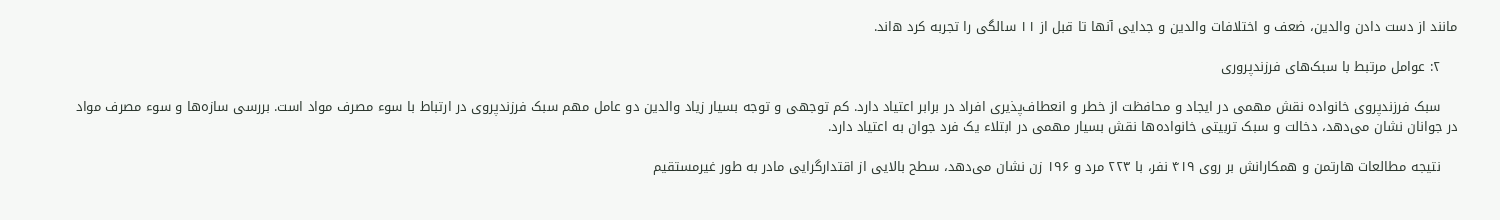مانند از دست دادن والدین، ضعف و اختلافات والدین و جدایی آنها تا قبل از ۱۱ سالگی را تجربه کرد ه‌اند.

    ۲: عوامل مرتبط با سبک‌های فرزندپروری

    سبک فرزندپروی خانواده نقش مهمی در ایجاد و محافظت از خطر و انعطاف‌پذیری افراد در برابر اعتیاد دارد. کم توجهی و توجه بسیار زیاد والدین دو عامل مهم سبک فرزندپروی در ارتباط با سوء مصرف مواد است. بررسی سازه‌ها و سوء مصرف مواد در جوانان نشان می‌دهد، دخالت و سبک تربیتی خانواده‌ها نقش بسیار مهمی در ابتلاء یک فرد جوان به اعتیاد دارد.

    نتیجه مطالعات هارتمن و همکارانش بر روی ۴۱۹ نفر، با ۲۲۳ مرد و ۱۹۶ زن نشان می‌دهد، سطح بالایی از اقتدارگرایی مادر به طور غیرمستقیم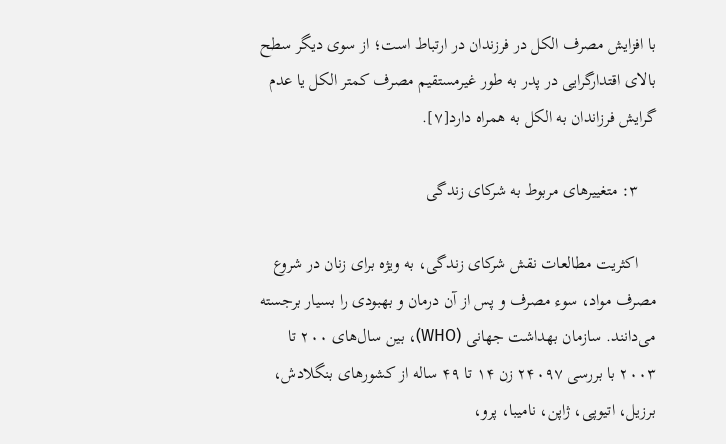با افزایش مصرف الکل در فرزندان در ارتباط است؛ از سوی دیگر سطح بالای اقتدارگرایی در پدر به طور غیرمستقیم مصرف کمتر الکل یا عدم گرایش فرزاندان به الکل به همراه دارد[۷].

    ۳: متغییرهای مربوط به شرکای زندگی

    اکثریت مطالعات نقش شرکای زندگی، به ویژه برای زنان در شروع مصرف مواد، سوء مصرف و پس از آن درمان و بهبودی را بسیار برجسته می‌دانند. سازمان بهداشت جهانی (WHO)، بین سال‌های ۲۰۰ تا ۲۰۰۳ با بررسی ۲۴۰۹۷ زن ۱۴ تا ۴۹ ساله از کشورهای بنگلادش، برزیل، اتیوپی، ژاپن، نامیبا، پرو،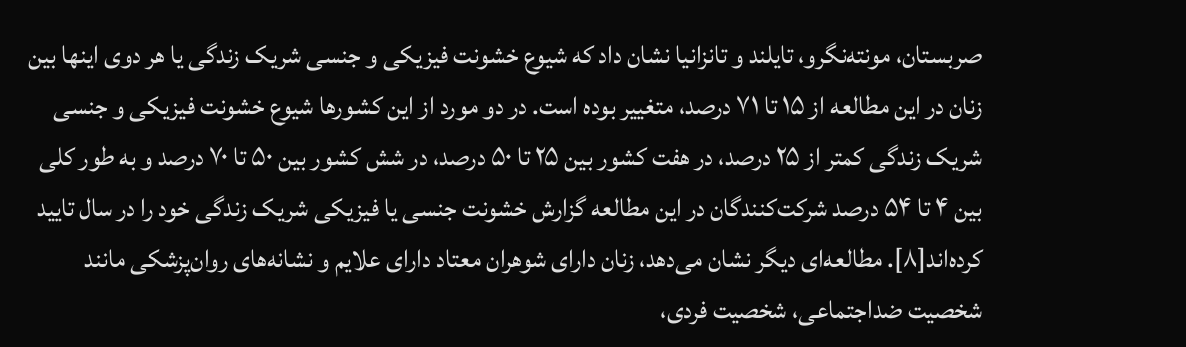صربستان، مونته‌نگرو، تایلند و تانزانیا نشان داد که شیوع خشونت فیزیکی و جنسی شریک زندگی یا هر دوی اینها بین زنان در این مطالعه از ۱۵ تا ۷۱ درصد، متغییر بوده است. در دو مورد از این کشورها شیوع خشونت فیزیکی و جنسی شریک زندگی کمتر از ۲۵ درصد، در هفت کشور بین ۲۵ تا ۵۰ درصد، در شش کشور بین ۵۰ تا ۷۰ درصد و به طور کلی بین ۴ تا ۵۴ درصد شرکت‌کنندگان در این مطالعه گزارش خشونت جنسی یا فیزیکی شریک زندگی خود را در سال تایید کرده‌اند[۸]. مطالعه‌ای دیگر نشان می‌دهد، زنان دارای شوهران معتاد دارای علایم و نشانه‌های روان‌پزشکی مانند شخصیت ضداجتماعی، شخصیت فردی،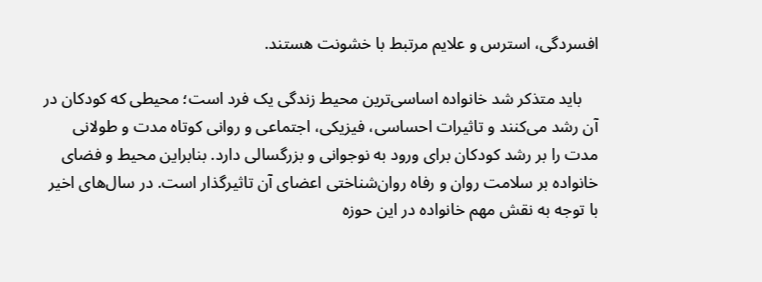افسردگی، استرس و علایم مرتبط با خشونت هستند.

    باید متذکر شد خانواده اساسی‌ترین محیط زندگی یک فرد است؛ محیطی که کودکان در آن رشد می‌کنند و تاثیرات احساسی، فیزیکی، اجتماعی و روانی کوتاه مدت و طولانی مدت را بر رشد کودکان برای ورود به نوجوانی و بزرگسالی دارد. بنابراین محیط و فضای خانواده بر سلامت روان و رفاه روان‌شناختی اعضای آن تاثیرگذار است. در سال‌های اخیر با توجه به نقش مهم خانواده در این حوزه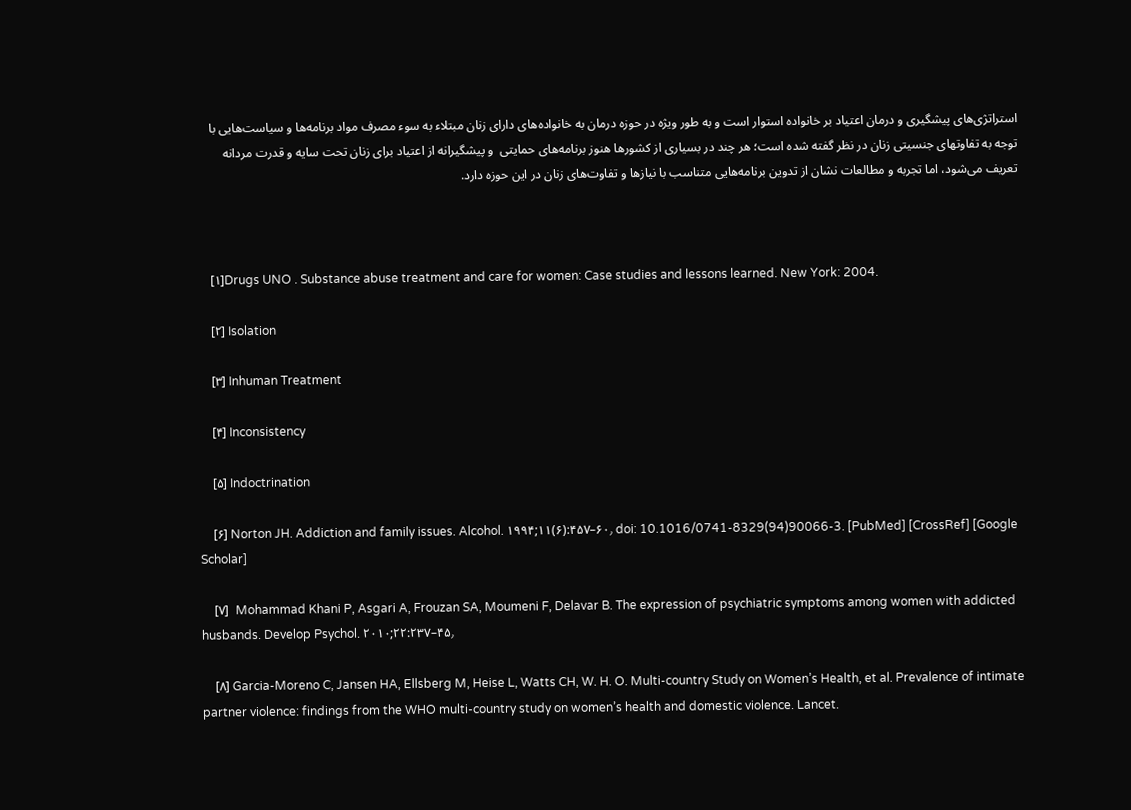استراتژی‌های پیشگیری و درمان اعتیاد بر خانواده استوار است و به طور ویژه در حوزه درمان به خانواده‌های دارای زنان مبتلاء به سوء مصرف مواد برنامه‌ها و سیاست‌هایی با توجه به تفاوتهای جنسیتی زنان در نظر گفته شده است؛ هر چند در بسیاری از کشورها هنوز برنامه‌های حمایتی  و پیشگیرانه از اعتیاد برای زنان تحت سایه و قدرت مردانه تعریف می‌شود، اما تجربه و مطالعات نشان از تدوین برنامه‌هایی متناسب با نیازها و تفاوت‌های زنان در این حوزه دارد.



    [۱]Drugs UNO . Substance abuse treatment and care for women: Case studies and lessons learned. New York: 2004.

    [۲] Isolation

    [۳] Inhuman Treatment

    [۴] Inconsistency

    [۵] Indoctrination

    [۶] Norton JH. Addiction and family issues. Alcohol. ۱۹۹۴;۱۱(۶):۴۵۷–۶۰٫ doi: 10.1016/0741-8329(94)90066-3. [PubMed] [CrossRef] [Google Scholar]

    [۷]  Mohammad Khani P, Asgari A, Frouzan SA, Moumeni F, Delavar B. The expression of psychiatric symptoms among women with addicted husbands. Develop Psychol. ۲۰۱۰;۲۲:۲۳۷–۴۵٫

    [۸] Garcia-Moreno C, Jansen HA, Ellsberg M, Heise L, Watts CH, W. H. O. Multi-country Study on Women’s Health, et al. Prevalence of intimate partner violence: findings from the WHO multi-country study on women’s health and domestic violence. Lancet.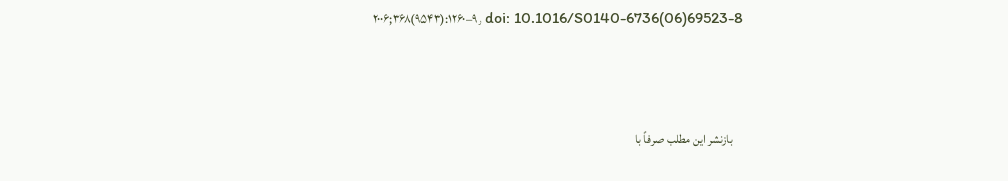۲۰۰۶;۳۶۸(۹۵۴۳):۱۲۶۰–۹٫ doi: 10.1016/S0140-6736(06)69523-8



    بازنشر این مطلب صرفاً با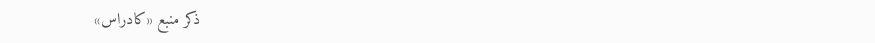ذکر منبع «کادراس»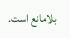بلامانع است.